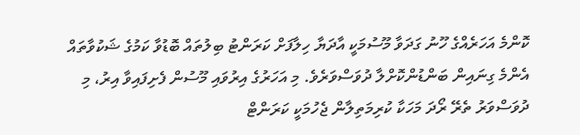ކޮންމެ އަހަރެއްގެ ހޫނު ގަދަވާ މޫސުމަކީ އާދަޔާ ހިލާފަށް ކަރަންޓު ބިލުތައް ބޮޑުވާ ކަމުގެ ޝަކުވާތައް އެންމެ ގިނައިން ބަންޑުންކޮށްލާ ދުވަސްވަރެވެ. މި އަހަރުގެ އިރުވައި މޫސުން ފެށިފައިވާ އިރު، މި ދުވަސްވަރު ތެރޭ ރޯދަ މަހަކާ ކުރިމަތިލާން ޖެހުމަކީ ކަރަންޓް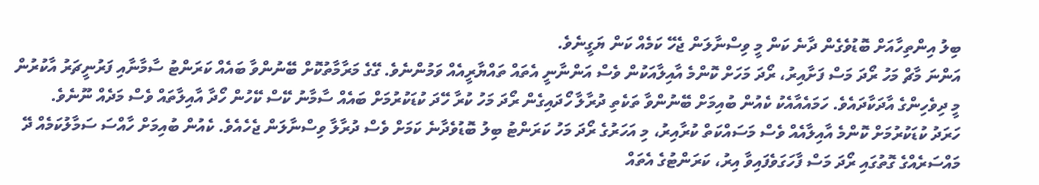ބިލު އިންތިހާއަށް ބޮޑުވެގެން ދާނެ ކަން މީ ވިސްނާލަން ޖެހޭ ކަމެއް ކަން ޔަގީނެވެ.
އަންނަ މާޗް މަހު ރޯދަ މަސް ފަށާއިރު، ރޯދަ މަހަށް ކޮންމެ އާއިލާއަކުން ވެސް އަންނާނީ އެތައް ތައްޔާރީއެއް ވަމުންނެވެ. ގޭގެ މަރާމާތުކޮށް ބޭނުންވާ ބައެއް ކަރަންޓު ސާމާނާއި ފަރުނީޗަރު އާކުރުން މީ ދިވެހިންގެ އާދަކާދައެވެ. ހަމައެއާއެކު ކެއުން ބުއިމަށް ބޭނުންވާ ތަކެތި ދުރާލާ ހޯދައިގެން ރޯދަ މަހު ކުރާ ހޭދަ ކުޑަކުރުމަށް ބައެއް ސާމާނު ކޭސް ކޭހުން ހޯދާ އާއިލާތައް ވެސް މަދެއް ނޫނެވެ.
ހަރަދު ކުޑަކުރުމަށް ކޮންމެ އާއިލާއެއް ވެސް މަސައްކަތް ކުރާއިރު، މި އަހަރުގެ ރޯދަ މަހު ކަރަންޓު ބިލު ބޮޑުވެދާނެ ކަމަށް ވެސް ދުރާލާ ވިސްނާލަން ޖެހެއެވެ. ކެއުން ބުއިމަށް ހާއްސަ ސަމާލުކަމެއް ދޭ މައްސަރެއްގެ ގޮތުގައި ރޯދަ މަސް ފާހަގަވެފައިވާ އިރު، ކަރަންޓުގެ އެތައް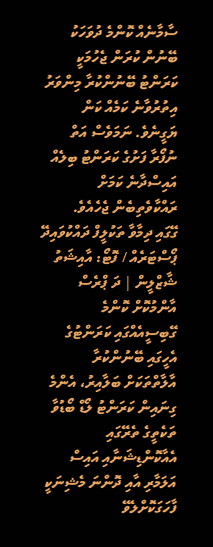ސާމާނެއް ކޮންމެ ދުވަހަކު ބޭނުން ކުރަން ޖެހުމަކީ ކަރަންޓު ބޭނުންކުރާ މިންވަރު އިތުރުވާނެ ކަމެއް ކަން ޔަގީނެވެ. ނަމަވެސް އަތް ނުފޯރާ ފަށުގެ ކަރަންޓު ބިލެއް އައިސްދާނެ ކަމަށް ރައްކާވެތިބެން ޖެހެއެވެ.
ގޭގައި ދިމާވާ ތަކުލީފް ދައްކުވައިދޭ ޕޯސްޓަރެއް / ފޮޓޯ: އާއިޝަތު ޝާޒްލީން | ދަ ޕްރެސް
އާންމުކޮށް ކޮންމެ ގޭބިސީއެއްގައި ކަރަންޓުގެ އެހީގައި ބޭނުންކުރާ އާލާތްތަކަށް ބަލާއިރު، އެންމެ ގިނައިން ކަރަންޓު ލޯޑް ބޯޑުވާ ތަކެތީގެ ތެރޭގައި އެއާކޮންޑިޝަނާއި އައިސް އަލަމާރި އާއި ދޮންނަ މެޝިނަކީ ފާހަގަކޮށްލެވޭ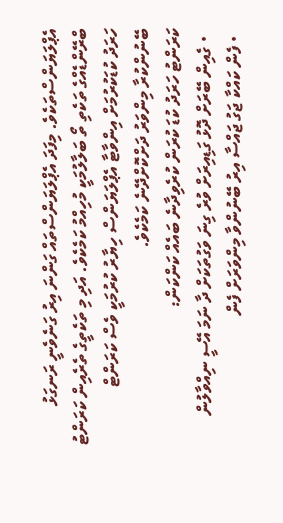އެޕްލަޔަންސްތަކެވެ. މިފަދަ އެޕްލަޔަންސްތައް ގަންނަ އިރު ގަނެވެނީ ރަނގަޅު ބްރޭންޑެއްގެ ތަކެތި ތޯ ބަލާލުމަކީ މުހިއްމު ކަމެކެވެ. އަދި މި ތަކެތީގެ ތެރެއިން ކަރަންޓު ހަރަދު ކުޑަކުރުމަށް އިންވާޓާ އެޕްލަޔަންސް ހިޔާރު ކުރުމަކީ ވެސް ކަރަންޓް ބޭނުންކުރާ މިންވަރު ދަށްކޮށްދޭނެ ކަމެކެވެ.
ކަރަންޓު ހަރަދު ކުޑަ ކުރަން ކުރެވިދާނެ ބައެއް ކަންކަން:
  • ގެއިން ބޭރަށް ދޮޅު ގަޑިއިރަށް ވުރެ ގިނަ ވަގުތަކަށް ދާ ނަމަ އޭސީ ނިއްވާލުން
  • ފެން ކައްކާ ޖަގު ޖައްސާ އިރު ބޭނުންވާ މިންވަރަށް ފެން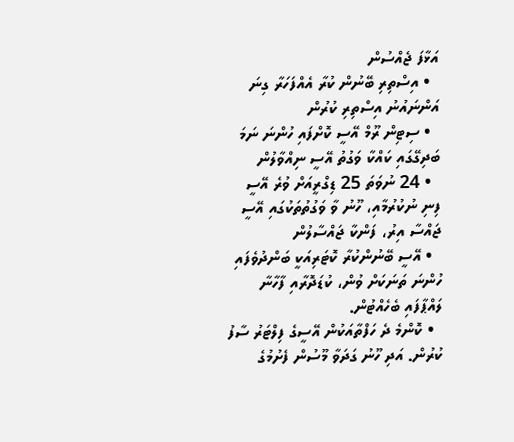އަޅާފަ ޖެއްސުން
  • އިސްތިރި ބޭނުން ކުރާ އެއްފަހަރާ ގިނަ އަންނައުނު އިސްތިރި ކުރުން
  • ސިޓިން ރޫމް އޭސީ ކޮށްފައި ހުންނަ ނަމަ ބަދިގޭގައި ކައްކާ ވަގުތު އޭސީ ނިއްވާލުން
  • 24 ނުވަތަ 25 ޑިގްރީއަށް ވުރެ އޭސީ ފިނި ނުކުރުމާއި، ހޫނު ވާ ވަގުތުތަކުގައި އޭސީ ޖައްސާ އިރު، ފަންކާ ޖައްސާލުން
  • އޭސީ ބޭނުންކުރާ ކޮޓަރިއަކީ ބަންދުވެފައި ހުންނަ ތަނަކަށް ވުން، ކުޑަދޮރާއި ފާހާނާ ލައްޕާފައި ބެހެއްޓުން.
  • ކޮންމެ ދެ ހަފްތާއަކުން އޭސީގެ ފިލްޓަރު ސާފު ކުރުން. އަދި ހޫނު ގަދަވާ މޫސުން ފެށުމުގެ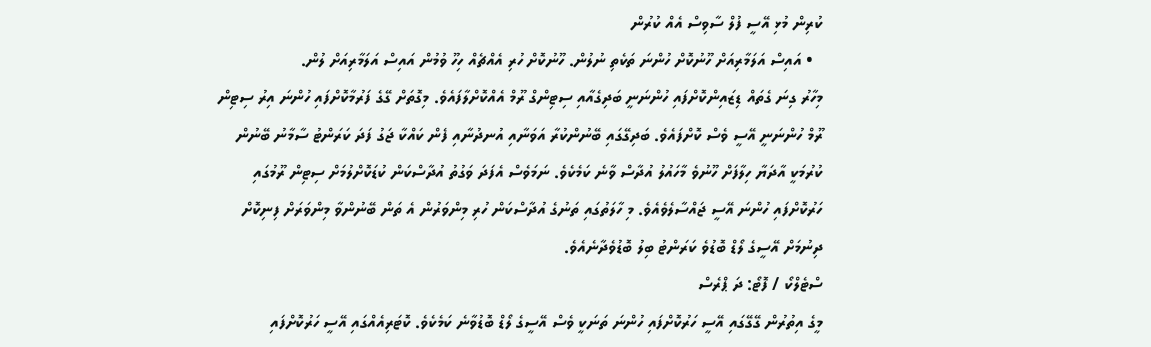ކުރިން މުޅި އޭސީ ފުލް ސާވިސް އެއް ކުރުން
  • އައިސް އަލަމާރިއަށް ހޫނުކޮށް ހުންނަ ތަކެތި ނުލުން. ހޫނުކޮށް ހުރި އެއްޗެއް ހިހޫ ވުމުން އައިސް އަލަމާރިއަށް ލުން.
މިހާރު ގިނަ ގެތައް ޑިޒައިންކޮށްފައި ހުންނަނީ ބަދިގެއާއި ސިޓިންގް ރޫމް އެއްކޮށްލާފައެވެ. މިގޮތަށް ގޭގެ ފަރުމާކޮށްފައި ހުންނަ އިރު ސިޓިން ރޫމް ހުންނަނީ އޭސީ ވެސް ކޮށްފައެވެ. ބަދިގޭގައި ބޭނުންކުރާ އަވަނާއި އުނދުނާއި ފެން ކައްކާ ޖަގު ފަދަ ކަރަންޓު ސާމާނު ބޭނުން ކުރުމަކީ އާދަޔާ ހިލާފަށް ހޫނުވެ މާހައުލު އުދާސް ވާނެ ކަމެކެވެ. ނަމަވެސް އެފަދަ ވަގުތު އުދާސްކަން ކުޑަކޮށްލުމަށް ސިޓިން ރޫމުގައި ހަރުކޮށްފައި ހުންނަ އޭސީ ޖައްސާލެވެއެވެ. މި ހާލަތުގައި ތަނުގެ އުދާސްކަން ހުރި މިންވަރުން އެ ތަން ބޭނުންވާ މިންވަރަށް ފިނިކޮށް ދިނުމަށް އޭސީގެ ލޯޑް ބޮޑުވެ ކަރަންޓު ބިލު ބޮޑުވެދާނެއެވެ.
ސްޓެލްކޯ / ފޮޓޯ: ދަ ޕްރެސް
މީގެ އިތުރުން ގޭގޭގައި އޭސީ ހަރުކޮށްފައި ހުންނަ ތަނަކީ ވެސް އޭސީގެ ލޯޑް ބޮޑުވާނެ ކަމެކެވެ. ކޮޓަރިއެއްގައި އޭސީ ހަރުކޮށްފައި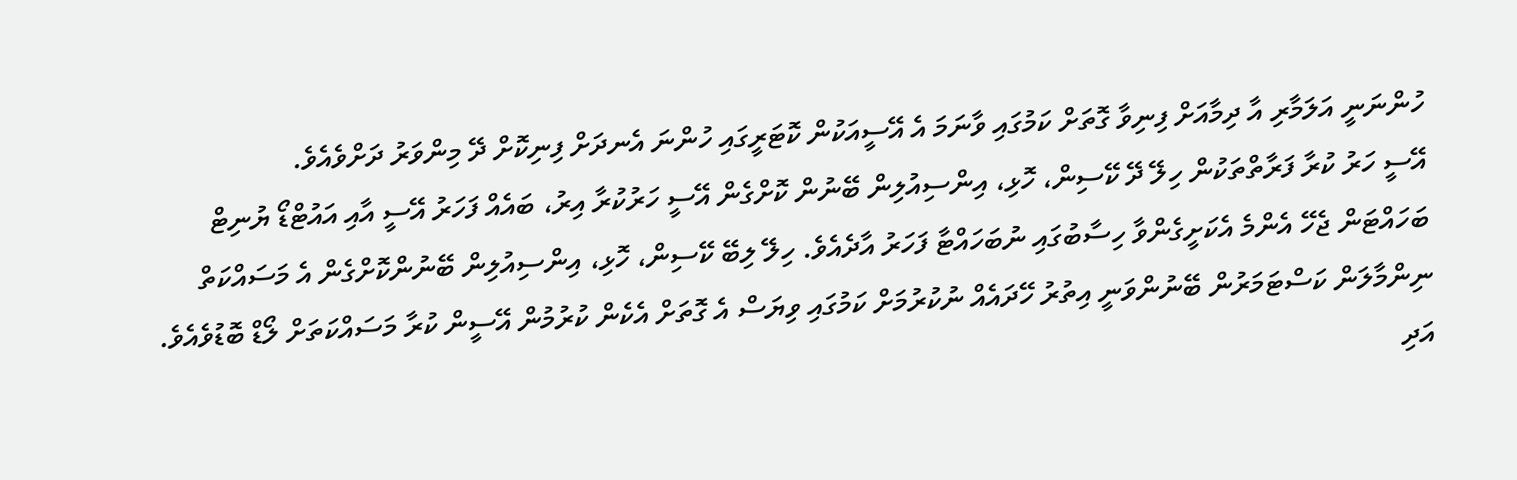ހުންނަނީ އަލަމާރި އާ ދިމާއަށް ފިނިވާ ގޮތަށް ކަމުގައި ވާނަމަ އެ އޭސީއަކުން ކޮޓަރީގައި ހުންނަ އެނދަށް ފިނިކޮށް ދޭ މިންވަރު ދަށްވެއެވެ.
އޭސީ ހަރު ކުރާ ފަރާތްތަކުން ހިލޭ ދޭ ކޭސިން، ހޮޅި، އިންސިއުލިން ބޭނުން ކޮށްގެން އޭސީ ހަރުކުރާ އިރު، ބައެއް ފަހަރު އޭސީ އާއި އައުޓްޑޯ ޔުނިޓް ބަހައްޓަން ޖެހޭ އެންމެ އެކަށީގެންވާ ހިސާބުގައި ނުބަހައްޓާ ފަހަރު އާދެއެވެ. ހިލޭ ލިބޭ ކޭސިން، ހޮޅި، އިންސިއުލިން ބޭނުންކޮށްގެން އެ މަސައްކަތް ނިންމާލަން ކަސްޓަމަރުން ބޭނުންވަނީ އިތުރު ހޭދައެއް ނުކުރުމަށް ކަމުގައި ވިޔަސް އެ ގޮތަށް އެކެން ކުރުމުން އޭސީން ކުރާ މަސައްކަތަށް ލޯޑް ބޮޑުވެއެވެ. އަދި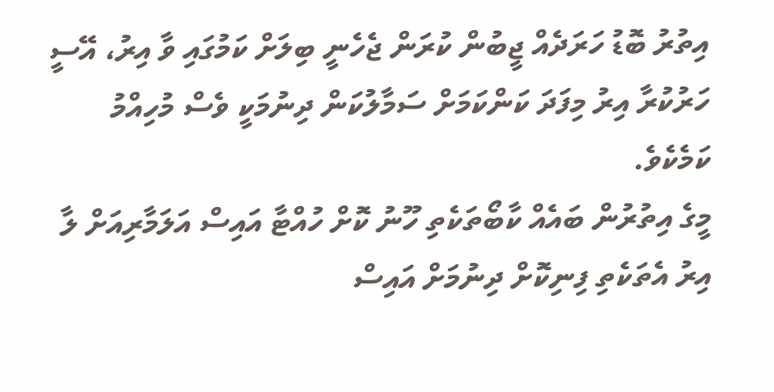އިތުރު ބޮޑު ހަރަދެއް ޖީބުން ކުރަން ޖެހެނީ ބިލަށް ކަމުގައި ވާ އިރު، އޭސީ ހަރުކުރާ އިރު މިފަދަ ކަންކަމަށް ސަމާލުކަން ދިނުމަކީ ވެސް މުހިއްމު ކަމެކެވެ.
މީގެ އިތުރުން ބައެއް ކާބޯތަކެތި ހޫނު ކޮށް ހުއްޓާ އައިސް އަލަމާރިއަށް ލާ އިރު އެތަކެތި ފިނިކޮށް ދިނުމަށް އައިސް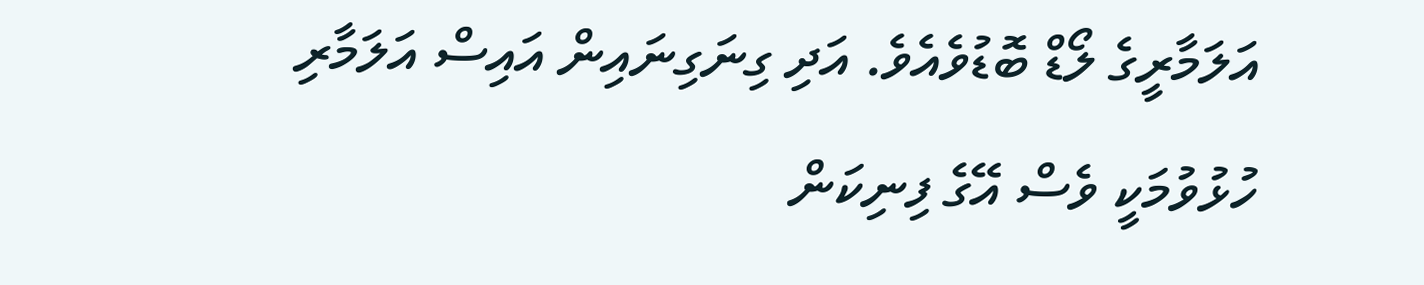އަލަމާރީގެ ލޯޑް ބޮޑުވެއެވެ. އަދި ގިނަގިނައިން އައިސް އަލަމާރި ހުޅުވުމަކީ ވެސް އޭގެ ފިނިކަން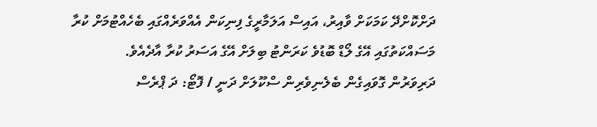ދަށްކޮށްދޭ ކަމަކަށް ވާއިރު، އައިސް އަލަމާރީގެ ފިނިކަން އެއްވަރެއްގައި ބެހެއްޓުމަށް ކުރާ މަސައްކަތުގައި އޭގެ ލޯޑް ބޮޑުވެ ކަރަންޓު ބިލަށް އޭގެ އަސަރު ކުރާ އާދެއެވެ.
ދަރިވަރުން ގޮވައިގެން ބެލެނިވެރިން ސްކޫލަށް ދަނީ / ފޮޓޯ: ދަ ޕްރެސް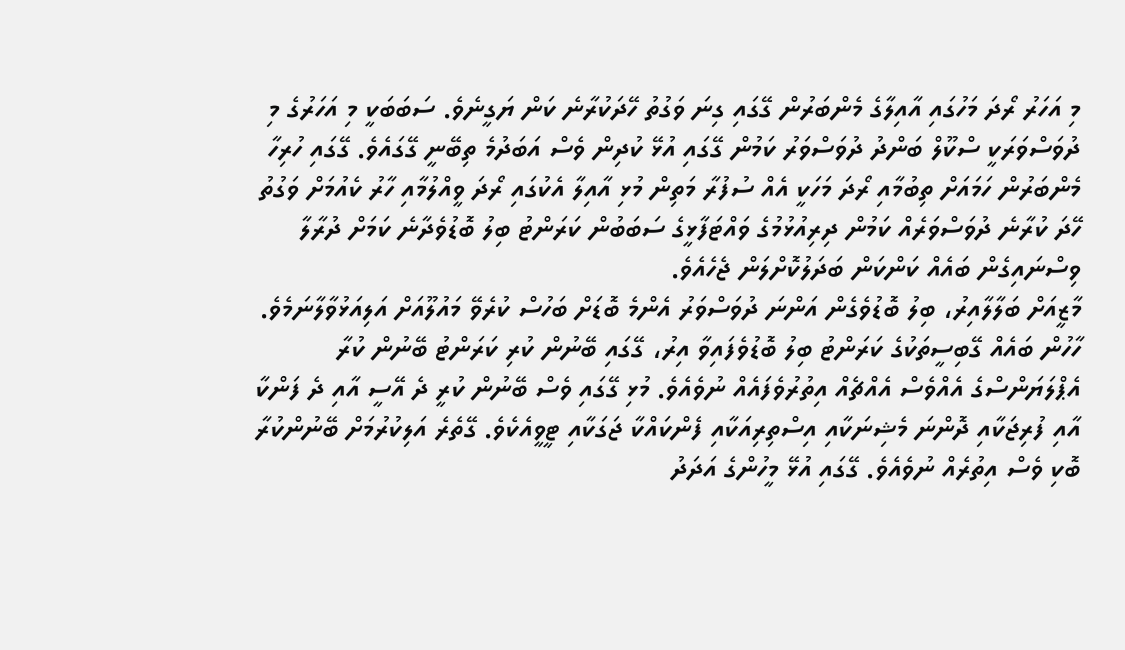މި އަހަރު ރޯދަ މަހުގައި އާއިލާގެ މެންބަރުން ގޭގައި ގިނަ ވަގުތު ހޭދަކުރާނެ ކަން ޔަގީނެވެ. ސަބަބަކީ މި އަހަރުގެ މި ދުވަސްވަރަކީ ސްކޫލް ބަންދު ދުވަސްވަރު ކަމުން ގޭގައި އުޅޭ ކުދިން ވެސް އަބަދުމެ ތިބޭނީ ގޭގައެވެ. ގޭގައި ހުރިހާ މެންބަރުން ހަމައަށް ތިބުމާއި ރޯދަ މަހަކީ އެއް ސުފުރާ މަތިން މުޅި އާއިލާ އެކުގައި ރޯދަ ވީއްލުމާއި ހާރު ކެއުމަށް ވަގުތު ހޭދަ ކުރާނެ ދުވަސްވަރެއް ކަމުން ދިރިއުޅުމުގެ ވައްޓަފާޅީގެ ސަބަބުން ކަރަންޓު ބިލު ބޮޑުވެދާނެ ކަމަށް ދުރާލާ ވިސްނައިގެން ބައެއް ކަންކަން ބަދަލުކޮށްލަން ޖެހެއެވެ.
މާޒީއަށް ބަލާލާއިރު، ބިލު ބޮޑުވެގެން އަންނަ ދުވަސްވަރު އެންމެ ބޮޑަށް ބަހުސް ކުރެވޭ މައުލޫއަށް އަލިއަޅުވާލާނަމެވެ. ހާހުން ބައެއް ގޭބިސީތަކުގެ ކަރަންޓު ބިލު ބޮޑުވެފައިވާ އިރު، ގޭގައި ބޭނުން ކުރި ކަރަންޓު ބޭނުން ކުރާ އެޕްލަޔަންސްގެ އެއްވެސް އެއްޗެއް އިތުރުވެފައެއް ނުވެއެވެ. މުޅި ގޭގައި ވެސް ބޭނުން ކުރީ ދެ އޭސީ އާއި ދެ ފަންކާ އާއި ފުރިޖަކާއި ދޮންނަ މެޝިނަކާއި އިސްތިރިއަކާއި ފެންކައްކާ ޖަގަކާއި ޓީވީއެކެވެ. ގޭތެރެ އަލިކުރުމަށް ބޭނުންކުރާ ބޮކި ވެސް އިތުރެއް ނުވެއެވެ. ގޭގައި އުޅޭ މީހުންގެ އަދަދު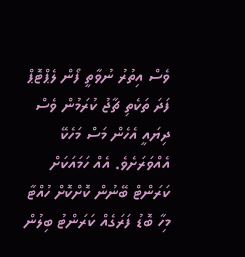ވެސް އިތުރު ނުވާތީ ފޯން ލެޕްޓޮޕް ފަދަ ތަކެތި ޗާޖު ކުރަމުން ވެސް ދިޔައީ އެހެން މަސް މަހެކޭ އެއްވަރަށެވެ. އެއް ހަމައަކަށް ކަރަންޓް ބޭނުން ކޮށްކޮށް ހުއްޓާ މިހާ ބޮޑު ފަރަގެއް ކަރަންޓު ބިލުން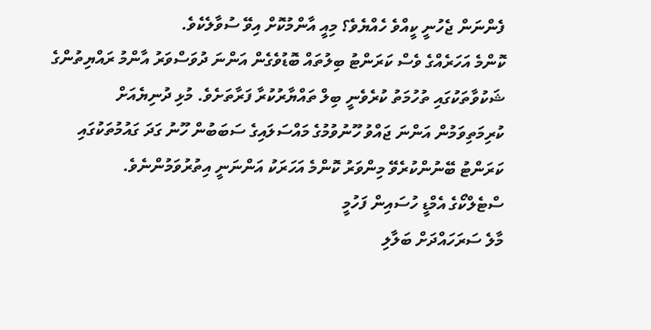ފެންނަން ޖެހުނީ ކީއްވެ ހެއްޔެވެ؟ މިއީ އާންމުކޮށް އިވޭ ސުވާލެކެވެ.
ކޮންމެ އަހަރެއްގެ ވެސް ކަރަންޓު ބިލުތައް ބޮޑުވެގެން އަންނަ ދުވަސްވަރު އާންމު ރައްޔިތުންގެ ޝަކުވާތަކުގައި ތުހުމަތު ކުރެވެނީ ބިލް ތައްޔާރުކުރާ ފަރާތަށެވެ. މުޅި ދުނިޔެއަށް ކުރިމަތިވަމުން އަންނަ ޖައްވު ހޫނުވުމުގެ މައްސަލައިގެ ސަބަބުން ހޫނު ގަދަ ގައުމުތަކުގައި ކަރަންޓު ބޭނުންކުރެވޭ މިންވަރު ކޮންމެ އަހަރަކު އަންނަނީ އިތުރުވަމުންނެވެ.
ސްޓެލްކޯގެ އެމްޑީ ހުސައިން ފަހުމީ
މާލެ ސަރަހައްދަށް ބަލާލި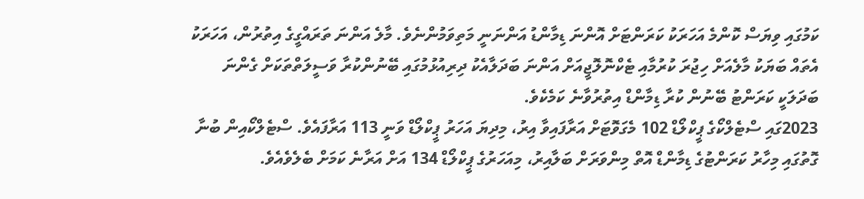ކަމުގައި ވިޔަސް ކޮންމެ އަހަރަކު ކަރަންޓަށް އޮންނަ ޑިމާންޑު އަންނަނީ މަތިވަމުންނެވެ. މާލެ އަންނަ ތަރައްގީގެ އިތުރުން، އަހަރަކު އެތައް ބަޔަކު މާލެއަށް ހިޖުރަ ކުރުމާއި ޓެކްނޮލޮޖީއަށް އަންނަ ބަދަލާއެކު ދިރިއުޅުމުގައި ބޭނުންކުރާ ވަސީލަތްތަކަށް ގެންނަ ބަދަލަކީ ކަރަންޓު ބޭނުން ކުރާ ޑިމާންޑް އިތުރުވާނެ ކަމެކެވެ.
2023ގައި ސްޓެލްކޯގެ ޕީކްލޯޑް 102 މެގަވޮޓަށް އަރާފައިވާ އިރު، މިދިޔަ އަހަރު ޕީކްލޯޑް ވަނީ 113 އަރާފައެވެ. ސްޓެލްކޯއިން ބުނާ ގޮތުގައި މިހާރު ކަރަންޓުގެ ޑިމާންޑް އޮތް މިންވަރަށް ބަލާއިރު، މިއަހަރުގެ ޕީކްލޯޑް 134 އަށް އަރާނެ ކަމަށް ބެލެވެއެވެ.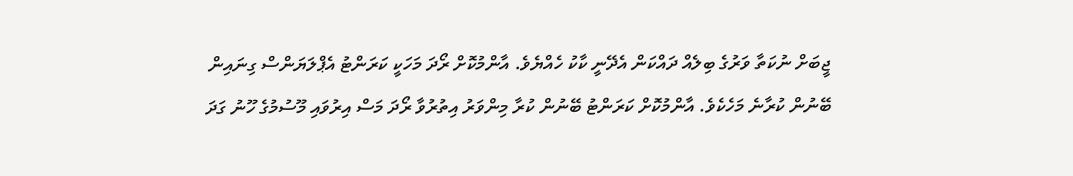ޖީބަށް ނުކަތާ ވަރުގެ ބިލެއް ދައްކަން އެދޭނީ ކާކު ހެއްޔެވެ. އާންމުކޮށް ރޯދަ މަހަކީ ކަރަންޓު އެޕްލަޔަންސް ގިނައިން ބޭނުން ކުރާނެ މަހެކެވެ. އާންމުކޮށް ކަރަންޓު ބޭނުން ކުރާ މިންވަރު އިތުރުވާ ރޯދަ މަސް އިރުވައި މޫސުމުގެ ހޫނު ގަދަ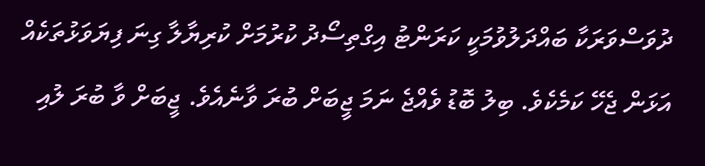ދުވަސްވަރަކާ ބައްދަލުވުމަކީ ކަރަންޓު އިގްތިސޯދު ކުރުމަށް ކުރިޔާލާ ގިނަ ފިޔަވަޅުތަކެއް އަޅަން ޖެހޭ ކަމެކެވެ. ބިލު ބޮޑު ވެއްޖެ ނަމަ ޖީބަށް ބުރަ ވާނެއެވެ. ޖީބަށް ވާ ބުރަ ލުއި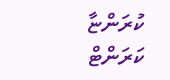ކުރަންޏާ ކަރަންޓް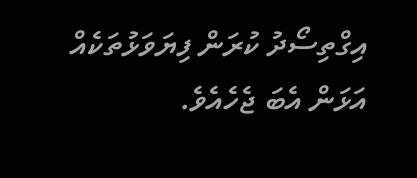އިގްތިސޯދު ކުރަން ފިޔަވަޅުތަކެއް އަޅަން އެބަ ޖެހެއެވެ.